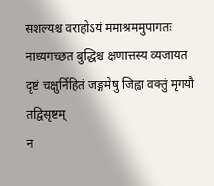सशल्यश्च वराहोऽयं ममाश्रममुपागतः
नाध्यगच्छत बुद्धिश्च क्षणात्तस्य व्यजायत
दृष्टं चक्षुर्निहितं जङ्गमेषु जिह्वा वक्तुं मृगयौ तद्विसृष्टम्
न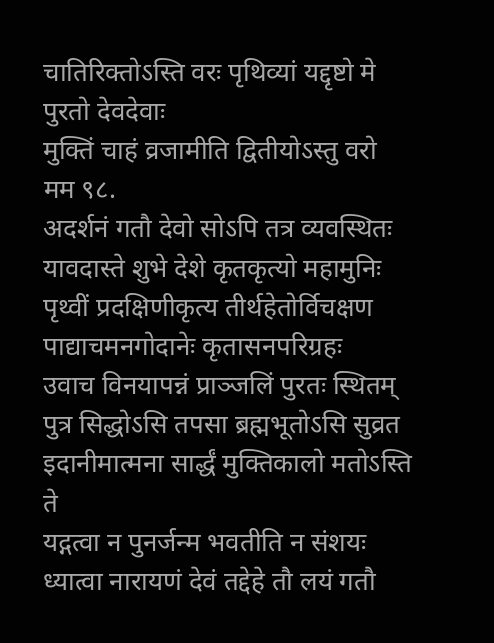चातिरिक्तोऽस्ति वरः पृथिव्यां यद्दृष्टो मे पुरतो देवदेवाः
मुक्तिं चाहं व्रजामीति द्वितीयोऽस्तु वरो मम ९८.
अदर्शनं गतौ देवो सोऽपि तत्र व्यवस्थितः
यावदास्ते शुभे देशे कृतकृत्यो महामुनिः
पृथ्वीं प्रदक्षिणीकृत्य तीर्थहेतोर्विचक्षण
पाद्याचमनगोदानेः कृतासनपरिग्रहः
उवाच विनयापन्नं प्राञ्जलिं पुरतः स्थितम् पुत्र सिद्धोऽसि तपसा ब्रह्मभूतोऽसि सुव्रत
इदानीमात्मना सार्द्धं मुक्तिकालो मतोऽस्ति ते
यद्गत्वा न पुनर्जन्म भवतीति न संशयः
ध्यात्वा नारायणं देवं तद्देहे तौ लयं गतौ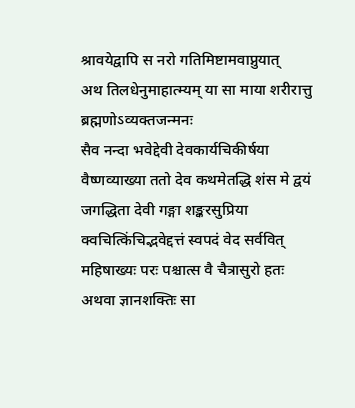श्रावयेद्वापि स नरो गतिमिष्टामवाप्नुयात्
अथ तिलधेनुमाहात्म्यम् या सा माया शरीरात्तु ब्रह्मणोऽव्यक्तजन्मनः
सैव नन्दा भवेद्देवी देवकार्यचिकीर्षया
वैष्णव्याख्या ततो देव कथमेतद्धि शंस मे द्वयं जगद्धिता देवी गङ्गा शङ्करसुप्रिया
क्वचित्किंचिद्भवेद्दत्तं स्वपदं वेद सर्ववित्
महिषाख्यः परः पश्चात्स वै चैत्रासुरो हतः
अथवा ज्ञानशक्तिः सा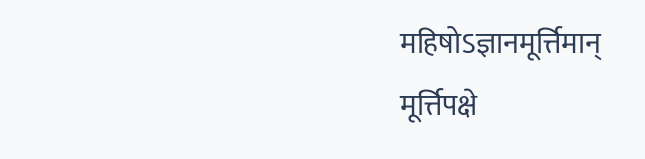महिषोऽज्ञानमूर्त्तिमान्
मूर्त्तिपक्षे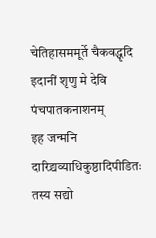चेतिहासममूर्ते चैकवद्धृदि
इदानीं शृणु मे देवि पंचपातकनाशनम्
इह जन्मनि दारिद्र्यव्याधिकुष्ठादिपीडितः
तस्य सद्यो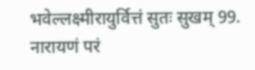भवेल्लक्ष्मीरायुर्वित्तं सुतः सुखम् 99.
नारायणं परं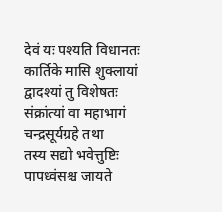देवं यः पश्यति विधानतः
कार्तिके मासि शुक्लायां द्वादश्यां तु विशेषतः
संक्रांत्यां वा महाभागं चन्द्रसूर्यग्रहे तथा
तस्य सद्यो भवेत्तुष्टिः पापध्वंसश्च जायते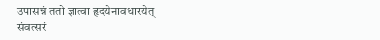उपासन्नं ततो ज्ञात्वा हृदयेनावधारयेत्
संवत्सरं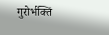गुरोर्भक्तिं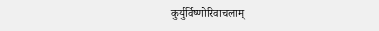कुर्युर्विष्णोरिवाचलाम्